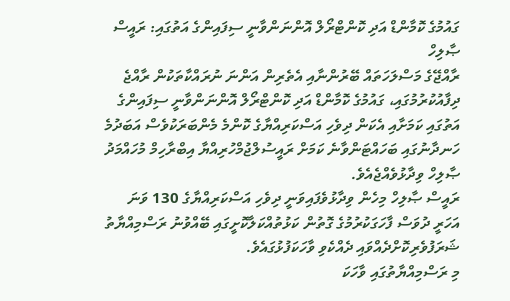ގައުމުގެ ކޮމާންޑް އަދި ކޮންޓްރޯލް އޮންނަންވާނީ ސިފައިންގެ އަތުގައި: ރައީސް ޞާލިހް
ރާއްޖޭގެ މަސްލަހަތައް ބޭރުންނާއި އެތެރިން އަންނަ ނުރައްކާތަކުން ރާއްޖެ ދިފާއުކުރުމުގައި، ގައުމުގެ ކޮމާންޑް އަދި ކޮންޓްރޯލް އޮންނަންވާނީ ސިފައިންގެ އަތުގައި ކަމަށާއި އެކަން ދިވެހި އަސްކަރިއްޔާގެ ކޮންމެ މެންބަރަކުވެސް އަބަދުމެ ހަނދާނުގައި ބަހައްޓަންވާނެ ކަމަށް ރައީސުލްޖުމްހުރިއްޔާ އިބްރާހިމް މުހައްމަދު ޞާލިހް ވިދާޅުވެއްޖެއެވެ.
ރައީސް ޞާލިހް މިހެން ވިދާޅުވެފައިވަނީ ދިވެހި އަސްކަރިއްޔާގެ 130 ވަނަ އަހަރީ ދުވަސް ފާހަގަކުރުމުގެ ގޮތުން ކަޅުތުއްކަލާކޮށީގައި ބޭއްވުނު ރަސްމިއްޔާތު ޝަރަފުވެރިކޮށްދެއްވައި ދެއްކެވި ވާހަކަފުޅުގައެވެ.
މި ރަސްމިއްޔާތުގައި ވާހަކަ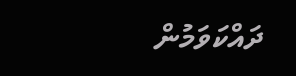ދައްކަވަމުން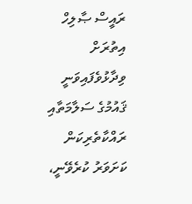ރައީސް ޞާލިހް އިތުރަށް ވިދާޅުވެފައިވަނީ ޤައުމުގެ ސަލާމަތާއި ރައްކާތެރިކަން ކަށަވަރު ކުރެވޭނީ،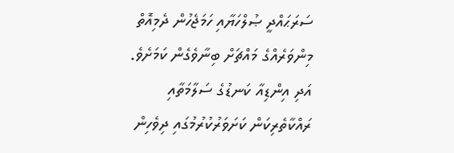ސަރަޙައްދީ ޞުލްހަޔާއި ހަމަޖެހުން ދެމިއޮތް މިންވަރެއްގެ މައްޗަށް ބިނާވެގެން ކަމަށެވެ. އަދި އިންޑިއާ ކަނޑުގެ ސަލާމަތާއި ރައްކާތެރިކަން ކަށަވަރުކުރުމުގައި ދިވެހިން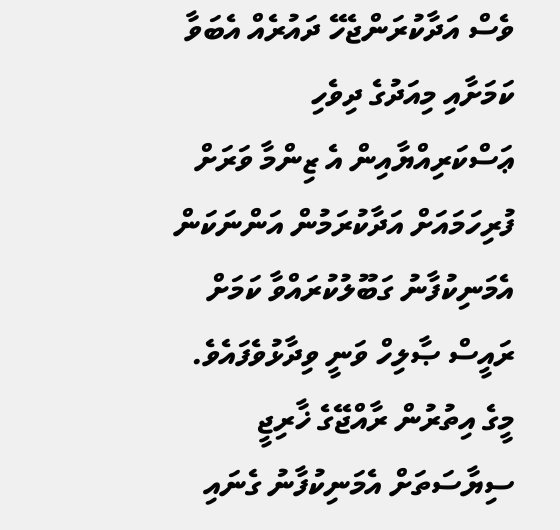ވެސް އަދާކުރަންޖެހޭ ދައުރެއް އެބަވާ ކަމަށާއި މިއަދުގެ ދިވެހި ޢަސްކަރިއްޔާއިން އެ ޒިންމާ ވަރަށް ފުރިހަމައަށް އަދާކުރަމުން އަންނަކަން އެމަނިކުފާނު ގަބޫލުކުރައްވާ ކަމަށް ރައީސް ޞާލިހް ވަނީ ވިދާޅުވެފައެވެ.
މީގެ އިތުރުން ރާއްޖޭގެ ޚާރިޖީ ސިޔާސަތަށް އެމަނިކުފާނު ގެނައި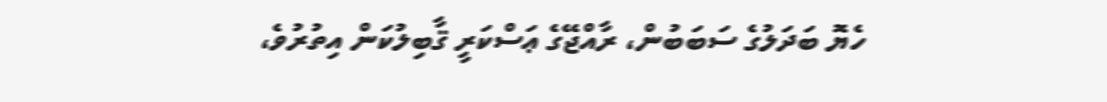ހެޔޮ ބަދަލުގެ ސަބަބުން، ރާއްޖޭގެ ޢަސްކަރީ ޤާބިލުކަން އިތުރުވެ،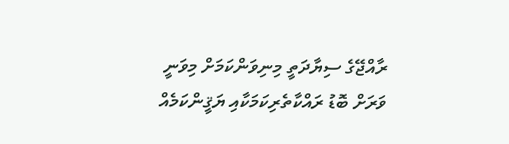ރާއްޖޭގެ ސިޔާދަތީ މިނިވަންކަމަށް މިވަނީ ވަރަށް ބޮޑު ރައްކާތެރިކަމަކާއި ޔަޤީންކަމެއް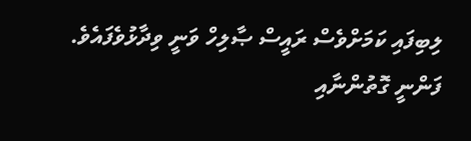ލިބިފައި ކަމަށްވެސް ރައީސް ޞާލިހް ވަނީ ވިދާޅުވެފައެވެ.
ފަންނީ ގޮތުންނާއި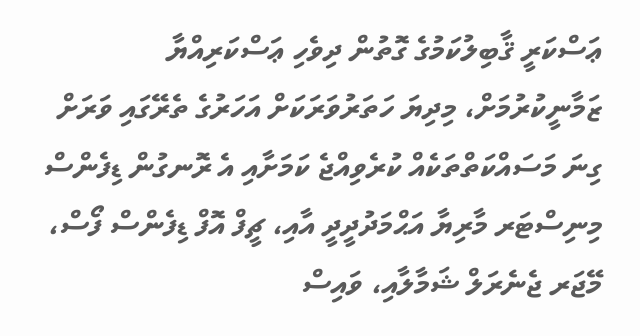ޢަސްކަރީ ޤާބިލުކަމުގެ ގޮތުން ދިވެހި ޢަސްކަރިއްޔާ ޒަމާނީކުރުމަށް، މިދިޔަ ހަތަރުވަރަކަށް އަހަރުގެ ތެރޭގައި ވަރަށް ގިނަ މަސައްކަތްތަކެއް ކުރެވިއްޖެ ކަމަށާއި އެ ރޮނގުން ޑިފެންސް މިނިސްޓަރ މާރިޔާ އަޙްމަދުދީދީ އާއި، ޗީފް އޮފް ޑިފެންސް ފޯސް، މޭޖަރ ޖެނެރަލް ޝަމާލާއި، ވައިސް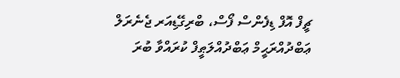ޗީފް އޮފް ޑިފެންސް ފޯސް، ބްރިގޭޑިއަރ ޖެނެރަލް ޢަބްދުއްރަޙީމް ޢަބްދުއްލަޠީފް ކުރައްވާ ބުރަ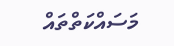މަސައްކަތްތައް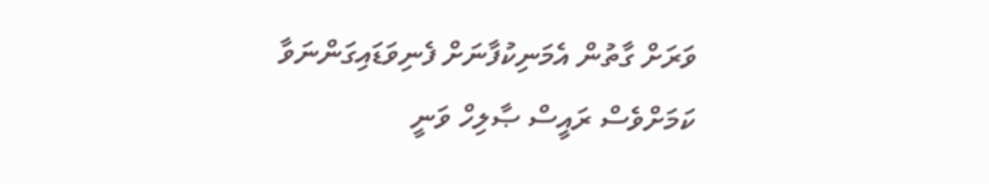ވަރަށް ގާތުން އެމަނިކުފާނަށް ފެނިވަޑައިގަންނަވާ ކަމަށްވެސް ރައީސް ޞާލިހް ވަނީ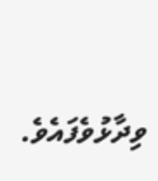ވިދާޅުވެފައެވެ.